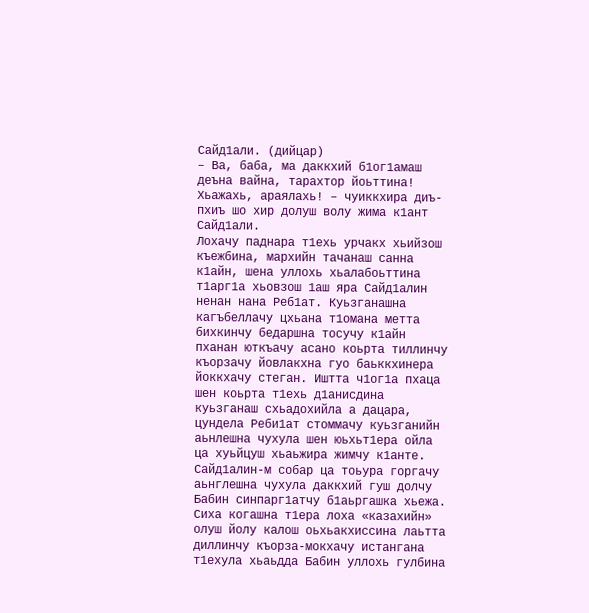Сайд1али. (дийцар)
– Ва, баба, ма даккхий б1ог1амаш деъна вайна, тарахтор йоьттина! Хьажахь, араялахь! – чуиккхира диъ-пхиъ шо хир долуш волу жима к1ант Сайд1али.
Лохачу паднара т1ехь урчакх хьийзош къежбина, мархийн тачанаш санна к1айн, шена уллохь хьалабоьттина т1арг1а хьовзош 1аш яра Сайд1алин ненан нана Реб1ат. Куьзганашна кагъбеллачу цхьана т1омана метта бихкинчу бедаршна тосучу к1айн пханан юткъачу асано коьрта тиллинчу къорзачу йовлакхна гуо баьккхинера йоккхачу стеган. Иштта ч1ог1а пхаца шен коьрта т1ехь д1анисдина куьзганаш схьадохийла а дацара, цундела Реби1ат стоммачу куьзганийн аьнлешна чухула шен юьхьт1ера ойла ца хуьйцуш хьаьжира жимчу к1анте. Сайд1алин-м собар ца тоьура горгачу аьнглешна чухула даккхий гуш долчу Бабин синпарг1атчу б1аьргашка хьежа. Сиха когашна т1ера лоха «казахийн» олуш йолу калош оьхьакхиссина лаьтта диллинчу къорза-мокхачу истангана т1ехула хьаьдда Бабин уллохь гулбина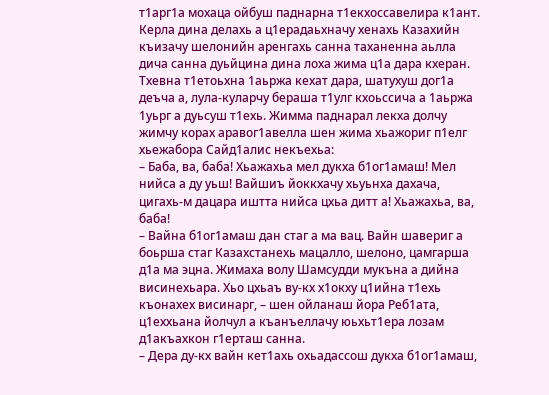т1арг1а мохаца ойбуш паднарна т1екхоссавелира к1ант. Керла дина делахь а ц1ерадаьхначу хенахь Казахийн къизачу шелонийн аренгахь санна таханенна аьлла дича санна дуьйцина дина лоха жима ц1а дара кхеран. Тхевна т1етоьхна 1аьржа кехат дара, шатухуш дог1а деъча а, лула-куларчу бераша т1улг кхоьссича а 1аьржа 1уьрг а дуьсуш т1ехь. Жимма паднарал лекха долчу жимчу корах аравог1авелла шен жима хьажориг п1елг хьежабора Сайд1алис некъехьа:
– Баба, ва, баба! Хьажахьа мел дукха б1ог1амаш! Мел нийса а ду уьш! Вайшиъ йоккхачу хьуьнха дахача, цигахь-м дацара иштта нийса цхьа дитт а! Хьажахьа, ва, баба!
– Вайна б1ог1амаш дан стаг а ма вац. Вайн шавериг а боьрша стаг Казахстанехь мацалло, шелоно, цамгарша д1а ма эцна. Жимаха волу Шамсудди мукъна а дийна висинехьара. Хьо цхьаъ ву-кх х1окху ц1ийна т1ехь къонахех висинарг, – шен ойланаш йора Реб1ата, ц1еххьана йолчул а къанъеллачу юьхьт1ера лозам д1акъахкон г1ерташ санна.
– Дера ду-кх вайн кет1ахь охьадассош дукха б1ог1амаш,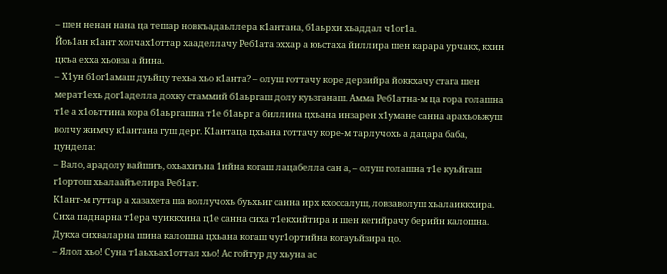– шен ненан нана ца тешар новкъадаьллера к1антана, б1аьрхи хьаддал ч1ог1а.
Йоь1ан к1ант холчах1оттар хааделлачу Реб1ата эххар а юьстаха йиллира шен карара урчакх, кхин цкъа ехха хьовза а йина.
– Х1ун б1ог1амаш дуьйцу техьа хьо к1анта? – олуш готтачу коре дерзийра йоккхачу стага шен мерат1ехь дог1аделла дохку стаммий б1аьргаш долу куьзганаш. Амма Реб1атна-м ца гора голашна т1е а х1оьттина кора б1аьргашна т1е б1аьрг а биллина цхьана инзарен х1умане санна арахьоьжуш волчу жимчу к1антана гуш дерг. К1антаца цхьана готтачу коре-м тарлучохь а дацара баба, цундела:
– Вало, арадолу вайшиъ, охьахиъна 1ийна когаш лацабелла сан а, – олуш голашна т1е куьйгаш г1ортош хьалаайъелира Реб1ат.
К1ант-м гуттар а хазахета ша воллучохь буьхьиг санна ирх кхоссалуш, ловзаволуш хьалаиккхира. Сиха паднарна т1ера чуиккхина ц1е санна сиха т1екхийтира и шен кегийрачу берийн калошна. Дукха сихваларна шина калошна цхьана когаш чуг1ортийна когауьйзира цо.
– Ялол хьо! Суна т1аьхьах1оттал хьо! Ас гойтур ду хьуна ас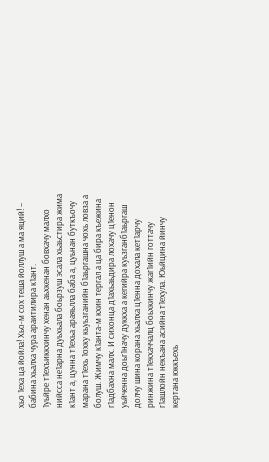хьо 1еха ца йойла! Хьо-м сох теша йоллуш а ма яций! – бабина хьалха чура араитилира к1ант.
1уьйре т1ехъиккхинчу хенан аьхкенан бовхачу малхо нийсса не1арна дуьхьала боьрзуш эсала хьаьстира жима к1ант а, цунна т1ехьа араяьлла баба а, цуьнан буткъочу марана т1ехь 1охку кьуьзганийн б1аьргашна чохь ловза а болуш. Жимчу к1анта-м кхин тергал а ца бира къежина г1адбахна малх. И сихонца д1ахьаьдира лохачу ц1енон уьйченна доьг1начу дуккха а кегийра куьзганб1аьргаш долчу шина корана хьалха ц1енна дохала кет1арчу ринжина т1екхаччалц боьхкинчу жаг1ийн готтачу г1ашлойн некъана асийна т1ехула. Юьйцина йинчу кертана юккъехь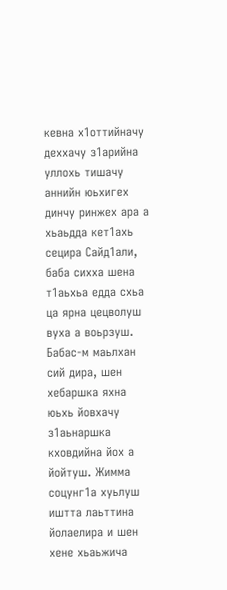кевна х1оттийначу деххачу з1арийна уллохь тишачу аннийн юьхигех динчу ринжех ара а хьаьдда кет1ахь сецира Сайд1али, баба сихха шена т1аьхьа едда схьа ца ярна цецволуш вуха а воьрзуш.
Бабас-м маьлхан сий дира, шен хебаршка яхна юьхь йовхачу з1аьнаршка кховдийна йох а йойтуш. Жимма соцунг1а хуьлуш иштта лаьттина йолаелира и шен хене хьаьжича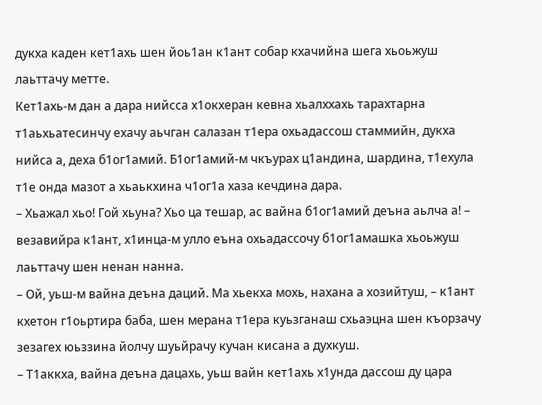дукха каден кет1ахь шен йоь1ан к1ант собар кхачийна шега хьоьжуш лаьттачу метте.
Кет1ахь-м дан а дара нийсса х1окхеран кевна хьалххахь тарахтарна т1аьхьатесинчу ехачу аьчган салазан т1ера охьадассош стаммийн, дукха нийса а, деха б1ог1амий. Б1ог1амий-м чкъурах ц1андина, шардина, т1ехула т1е онда мазот а хьаькхина ч1ог1а хаза кечдина дара.
– Хьажал хьо! Гой хьуна? Хьо ца тешар, ас вайна б1ог1амий деъна аьлча а! – везавийра к1ант, х1инца-м улло еъна охьадассочу б1ог1амашка хьоьжуш лаьттачу шен ненан нанна.
– Ой, уьш-м вайна деъна даций. Ма хьекха мохь, нахана а хозийтуш, – к1ант кхетон г1оьртира баба, шен мерана т1ера куьзганаш схьаэцна шен къорзачу зезагех юьззина йолчу шуьйрачу кучан кисана а духкуш.
– Т1аккха, вайна деъна дацахь, уьш вайн кет1ахь х1унда дассош ду цара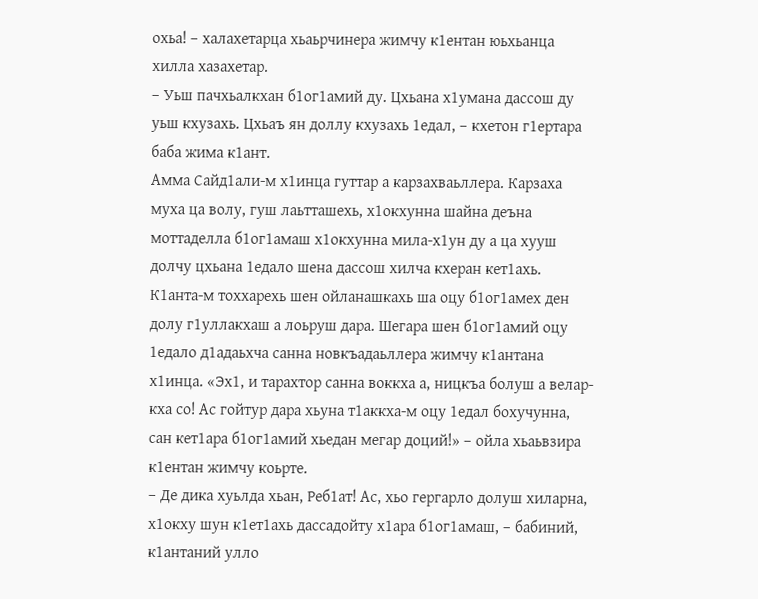охьа! – халахетарца хьаьрчинера жимчу к1ентан юьхьанца хилла хазахетар.
– Уьш пачхьалкхан б1ог1амий ду. Цхьана х1умана дассош ду уьш кхузахь. Цхьаъ ян доллу кхузахь 1едал, – кхетон г1ертара баба жима к1ант.
Амма Сайд1али-м х1инца гуттар а карзахваьллера. Карзаха муха ца волу, гуш лаьтташехь, х1окхунна шайна деъна моттаделла б1ог1амаш х1окхунна мила-х1ун ду а ца хууш долчу цхьана 1едало шена дассош хилча кхеран кет1ахь. К1анта-м тоххарехь шен ойланашкахь ша оцу б1ог1амех ден долу г1уллакхаш а лоьруш дара. Шегара шен б1ог1амий оцу 1едало д1адаьхча санна новкъадаьллера жимчу к1антана х1инца. «Эх1, и тарахтор санна воккха а, ницкъа болуш а велар-кха со! Ас гойтур дара хьуна т1аккха-м оцу 1едал бохучунна, сан кет1ара б1ог1амий хьедан мегар доций!» – ойла хьаьвзира к1ентан жимчу коьрте.
– Де дика хуьлда хьан, Реб1ат! Ас, хьо гергарло долуш хиларна, х1окху шун к1ет1ахь дассадойту х1ара б1ог1амаш, – бабиний, к1антаний улло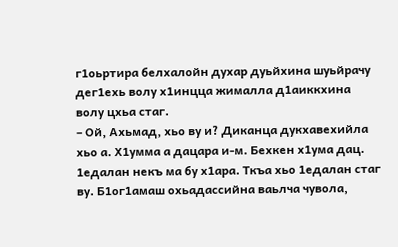г1оьртира белхалойн духар дуьйхина шуьйрачу дег1ехь волу х1инцца жималла д1аиккхина волу цхьа стаг.
– Ой, Ахьмад, хьо ву и? Диканца дукхавехийла хьо а. Х1умма а дацара и-м. Бехкен х1ума дац. 1едалан некъ ма бу х1ара. Ткъа хьо 1едалан стаг ву. Б1ог1амаш охьадассийна ваьлча чувола,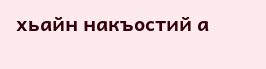хьайн накъостий а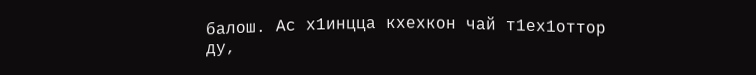балош. Ас х1инцца кхехкон чай т1ех1оттор ду,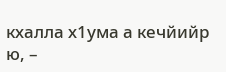кхалла х1ума а кечйийр ю, –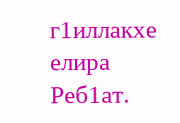г1иллакхе елира Реб1ат.